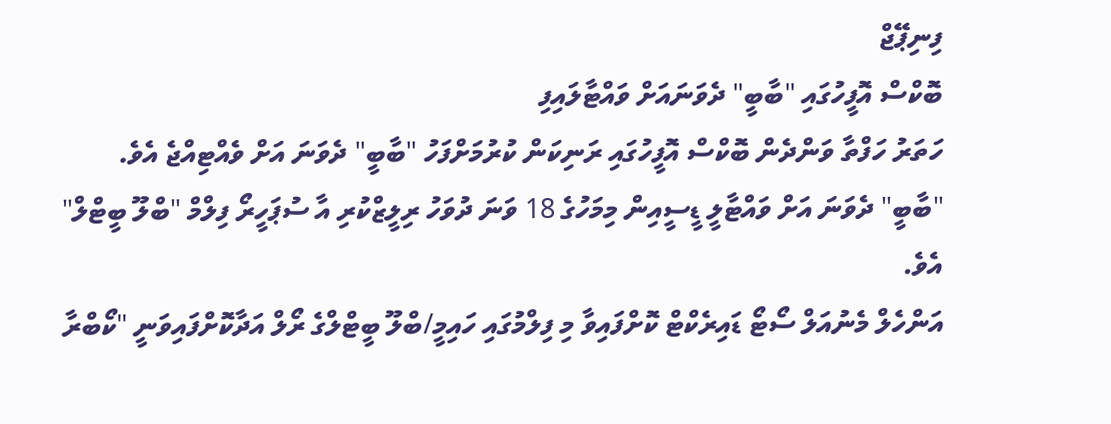ފިނިޕޭޖް
ބޮކްސް އޮފީހުގައި "ބާބީ" ދެވަނައަށް ވައްޓާލައިފި
ހަތަރު ހަފްތާ ވަންދެން ބޮކްސް އޮފީހުގައި ރަނިކަން ކުރުމަށްފަހު "ބާބީ" ދެވަނަ އަށް ވެއްޓިއްޖެ އެވެ.
"ބާބީ" ދެވަނަ އަށް ވައްޓާލީ ޑީސީއިން މިމަހުގެ 18 ވަނަ ދުވަހު ރިލީޒްކުރި އާ ސުޕަހީރޯ ފިލްމް "ބްލޫ ބީޓްލް" އެވެ.
އަންހެލް މެނުއަލް ސޯޓޯ ޑައިރެކްޓް ކޮށްފައިވާ މި ފިލްމުގައި ހައިމީ/ބްލޫ ބީޓްލްގެ ރޯލް އަދާކޮށްފައިވަނީ "ކޯބްރާ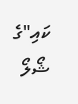ކައި"ގެ ޝޯލޯ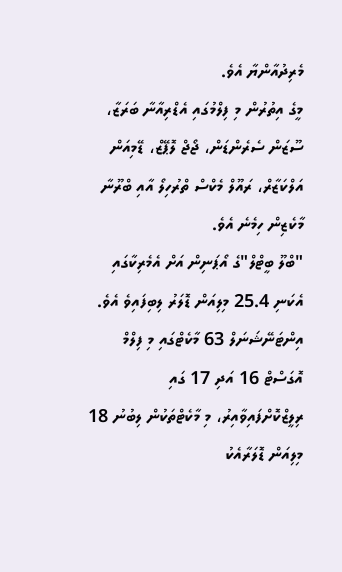މެރިދުއާންޔާ އެވެ.
މީގެ އިތުރުން މި ފިލްމުގައި އެޑްރިއާނާ ބަރަޒާ، ސޫޒަން ސެރެންޑަން، ޖޯޖް ލޮޕޭޒް، ޑޭމިއަން އަލްކަޒާރް، ރައޫލް މެކްސް ތްރުހިލޯ އާއި ބްރޫނާ މާކެޒިން ހިމެނެ އެވެ.
"ބްލޫ ބީޓްލް"ގެ އޯޕަނިން އަށް އެމެރިކާގައި އެކަނި 25.4 މިލިއަން ޑޮލަރު ލިބިފައިވެ އެވެ. އިންޓަނޭޝަނަލް 63 މާކެޓްގައި މި ފިލްމް އޮގަސްޓް 16 އަދި 17 ގައި ރިލީޒްކޮށްފައިވާއިރު، މި މާކެޓްތަކުން ލިބުނު 18 މިލިއަން ޑޮލަރާއެކު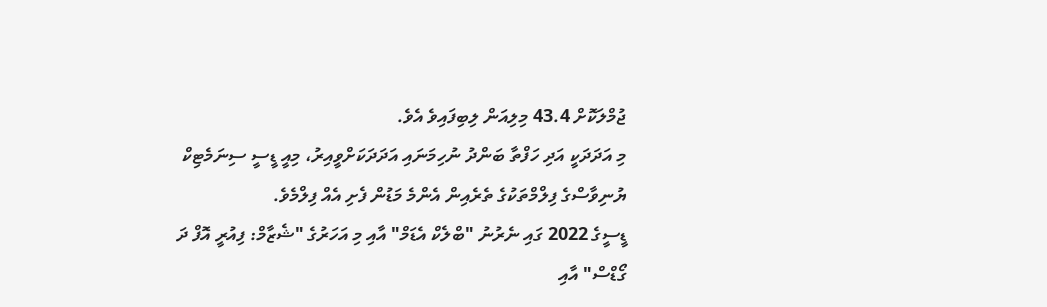ޖުމްލަކޮށް 43.4 މިލިއަން ލިބިފައިވެ އެވެ.
މި އަދަދަކީ އަދި ހަފްތާ ބަންދު ނުހިމަނައި އަދަދަކަށްވީއިރު، މިއީ ޑީސީ ސިނަމެޓިކް ޔުނިވާސްގެ ފިލްމްތަކުގެ ތެރެއިން އެންމެ މަޑުން ފެށި އެއް ފިލްމެވެ.
ޑީސީގެ 2022 ގައި ނެރުނު "ބްލެކް އެޑަމް" އާއި މި އަހަރުގެ "ޝެޒާމް: ފިއުރީ އޮފް ދަ ގޯޑްސް" އާއި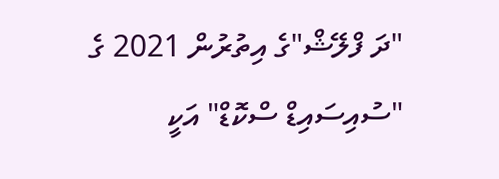"ދަ ފްލޭޝް"ގެ އިތުރުން 2021 ގެ "ސުއިސައިޑް ސްކޮޑް" އަކީ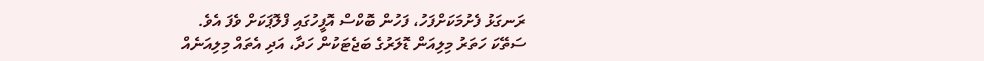ރަނގަޅު ފެށުމަކަށްފަހު، ފަހުން ބޮކްސް އޮފީހުގައި ފްލޮޕަކަށް ވެފަ އެވެ.
ސަތޭކަ ހަތަރު މިލިއަން ޑޮލަރުގެ ބަޖެޓަކުން ހަދާ، އަދި އެތައް މިލިއަނެއް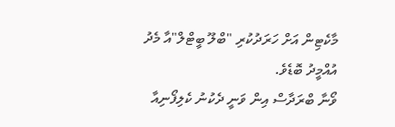މާކެޓިން އަށް ހަރަދުކުރި "ބްލޫ ބީޓްލް"އާ މެދު އުއްމީދު ބޮޑެވެ.
ވޯނާ ބްރަދާސް އިން ވަނީ ދެކުނު ކެލިފޯނިއާ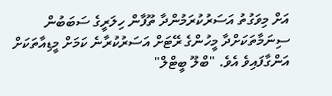އަށް މިވަގުތު އަސަރުކުރަމުންދާ ތޫފާން ހިލަރީގެ ސަބަބުން ސިނަމާތަކަށްދާ މީހުންގެ ރޭޓަށް އަސަރުކުރާނެ ކަމަށް މީޑިއާތަކަށް އަންގާފައިވެ އެވެ. "ބްލޫ ބީޓްލް"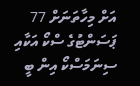އަށް މިހާތަނަށް 77 ޕަސަންޓުގެ ސްކޯ އަކާއި ސިނަމަސްކޯ އިން ބީ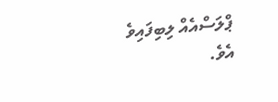ޕްލަސްއެއް ލިބިފައިވެ އެވެ.